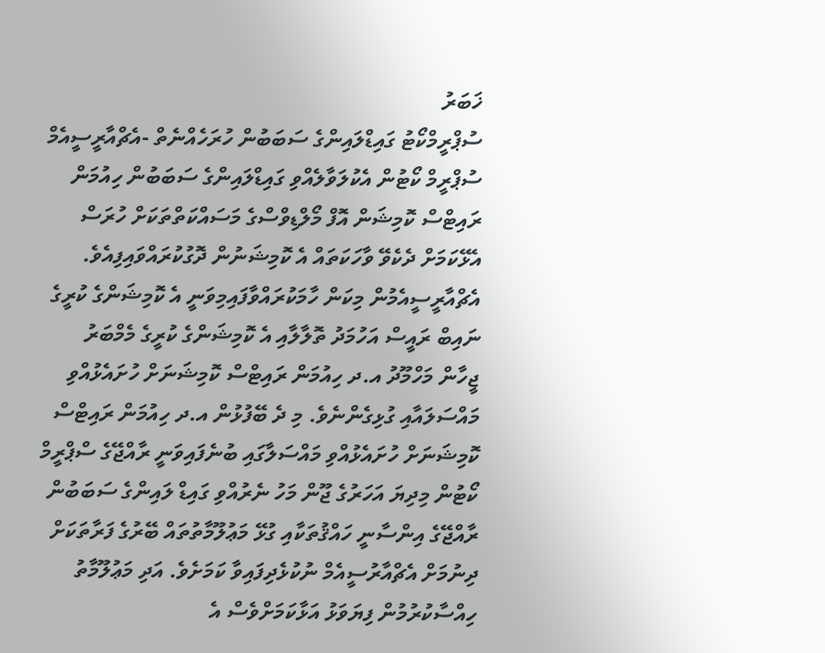ޚަބަރު
ސުޕްރީމްކޯޓު ގައިޑްލައިންގެ ސަބަބުން ހުރަހެއްނެތް -އެޗްއާރީސީއެމް
ސުޕްރީމް ކޯޓުން އެކުލަވާލެއްވި ގައިޑްލައިންގެ ސަބަބުން ހިއުމަން ރައިޓްސް ކޮމިޝަން އޮފް މޯލްޑިވްސްގެ މަސައްކަތްތަކަށް ހުރަސް އެޅޭކަމަށް ދެކެވޭ ވާހަކަތައް އެ ކޮމިޝަނުން ދޮގުކުރައްވައިފިއެވެ.
އެޗްއާރީސީއެމުން މިކަން ހާމަކުރައްވާފައިމިވަނީ އެ ކޮމިޝަންގެ ކުރީގެ ނައިބް ރައީސް އަހުމަދު ތޮލާލާއި އެ ކޮމިޝަންގެ ކުރީގެ މެމްބަރު ޖީހާން މަހްމޫދު އ.ދ ހިއުމަން ރައިޓްސް ކޮމިޝަނަށް ހުށައެޅުއްވި މައްސަލައާއި ގުޅިގެންނެވެ. މި ދެ ބޭފުޅުން އ.ދ ހިއުމަން ރައިޓްސް ކޮމިޝަނަށް ހުށައެޅުއްވި މައްސަލާގައި ބުނެފައިވަނީ ރާއްޖޭގެ ސްޕްރީމް ކޯޓުން މިދިޔަ އަހަރުގެ ޖޫން މަހު ނެރުއްވި ގައިޑް ލައިންގެ ސަބަބުން ރާއްޖޭގެ އިންސާނީ ހައްޤުތަކާއި ގުޅޭ މަޢުލޫމާތުތައް ބޭރުގެ ފަރާތަކަށް ދިނުމަށް އެޗްއާރުސީއެމް ނުކުޅެދިފައިވާ ކަމަށެވެ. އަދި މަޢުލޫމާތު ހިއްސާކުރުމުން ފިޔަވަޅު އަޅާކަމަށްވެސް އެ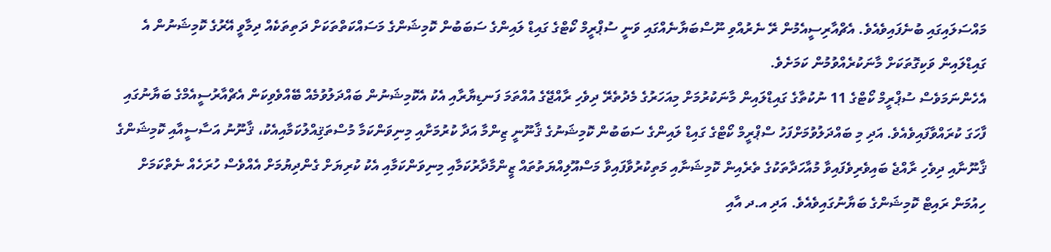މައްސަލައިގައި ބުނެފައިވެއެވެ. އެޗްއާރިސީއެމުން ރޭ ނެރުއްވި ނޫސްބަޔާނެއްގައި ވަނީ ސުޕްރީމް ކޯޓްގެ ގައިޑް ލައިންގެ ސަބަބުން ކޮމިޝަންގެ މަސައްކަތްތަކަށް ދަތިތަކެއް ދިމާވީ އޭރުގެ ކޮމިޝަނުން އެ ގައިޑްލައިން ވަކިގޮތަކަށް މާނަކުރެއްވުމުން ކަމަށެވެ.
އެހެންނަމަވެސް ސުޕްރީމް ކޯޓްގެ 11 ނުކުތާގެ ގައިޑްލައިން މާނަކުރުމަށް މިއަހަރުގެ މެދުތެރޭ ދިވެހި ރާއްޖޭގެ އުއްތަމަ ފަނޑިޔާރާއި އެކު އެކޮމިޝަނުން ބައްދަލުވުމެއް ބޭއްވެވިކަން އެޗްއާރުސީއެމްގެ ބަޔާނުގައި ފާހަގަ ކުރައްވާފައިވެއެވެ. އަދި މި ބައްދަލުވުމަށްފަހު ސްޕްރީމް ކޯޓްގެ ގައިޑް ލައިންގެ ސަބަބުން ކޮމިޝަނުގެ ޤާނޫނީ ޒިންމާ އަދާ ކުރުމަށާއި މިނިވަންކަމާ މުސްތަޤިއްލުކަމާއިއެކު، ޤާނޫނު އަސާސީއާއި ކޮމިޝަންގެ ޤާނޫނާއި ދިވެހި ރާއްޖެ ބައިވެރިވެފައިވާ މުއާހަދާތަކުގެ ތެރެއިން ކޮމިޝަނާއި މަތިކުރުވާފައިވާ މަސްއޫލިއްޔަތުތައް ޒީންމާދާރުކަމާއި މިނިވަންކަމާއި އެކު ކުރިޔަށް ގެންދިޔުމަށް އެއްވެސް ހުރަހެއް ނެތްކަމަށް ހިއުމަން ރައިޓް ކޮމިޝަންގެ ބަޔާނުގައިވެއެވެ. އަދި އ.ދ އާއި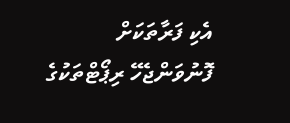އެކި ފަރާތަކަށް ފޮނުވަންޖެހޭ ރިޕޯޓްތަކުގެ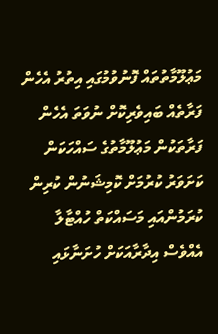މަޢުލޫމާތުތައް ފޮނުވުމުގައި އިތުރު އެހެން ފަރާތެއް ބައިވެރިކޮށް ނުވަތަ އެހެން ފަރާތަކުން މަޢުލޫމާތުގެ ސައްހަކަން ކަށަވަރު ކުރުމަށް ކޮމިޝަނުން ކުރިން ކުރަމުންއައި މަސައްކަތް ހުއްޓާލާ އެއްވެސް އިދާރާއަކަށް ހުށަނާޅައި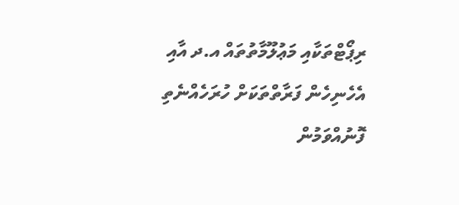ރިޕޯޓްތަކާއި މަޢުލޫމާތުތައް އ.ދ އާއި އެހެނިހެން ފަރާތްތަކަށް ހުރަހެއްނެތި ފޮނުއްވަމުން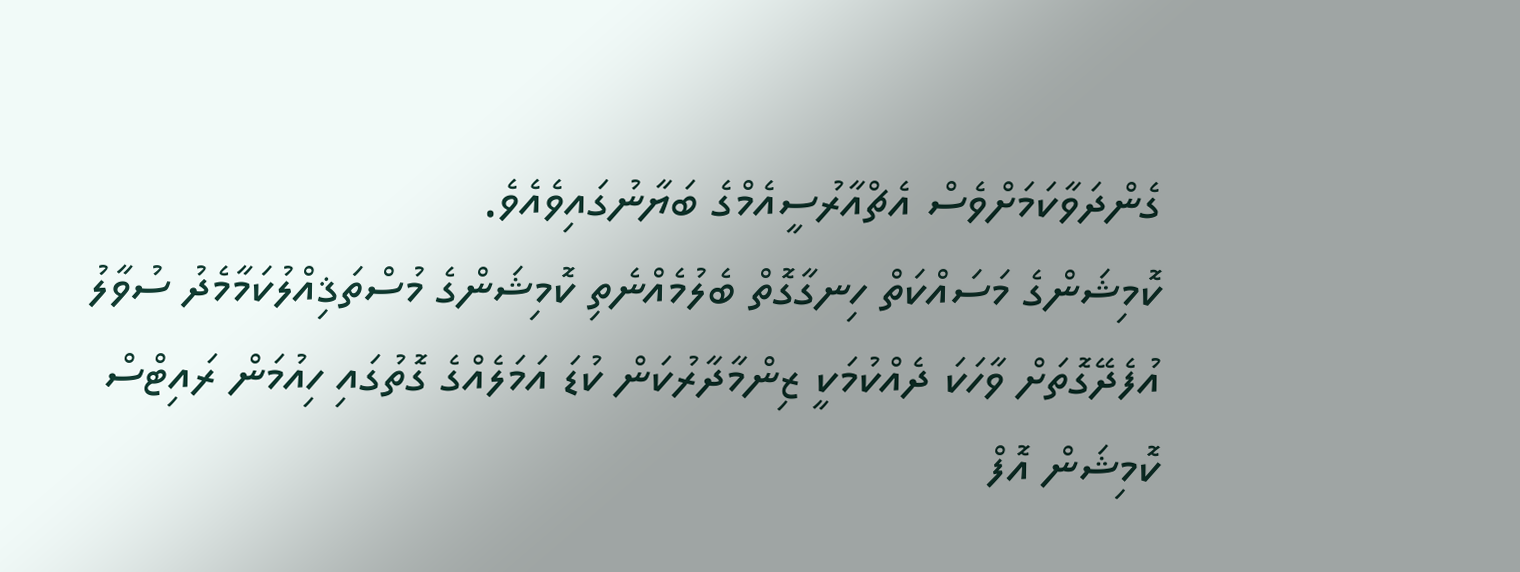ގެންދަވާކަމަށްވެސް އެޗްއާރުސީއެމްގެ ބަޔާނުގައިވެއެވެ.
ކޮމިޝަންގެ މަސައްކަތް ހިނގާގޮތް ބެލުމެއްނެތި ކޮމިޝަންގެ މުސްތަޤިއްލުކަމާމެދު ސުވާލު އުފެދޭގޮތަށް ވާހަކަ ދެއްކުމަކީ ޒިންމާދާރުކަން ކުޑަ އަމަލެއްގެ ގޮތުގައި ހިއުމަން ރައިޓްސް ކޮމިޝަން އޮފް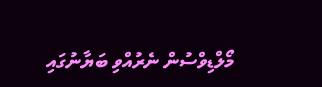މޯލްޑިވްސުން ނެރުއްވި ބަޔާނުގައި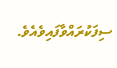ސިފަކުރައްވާފައިވެއެވެ.